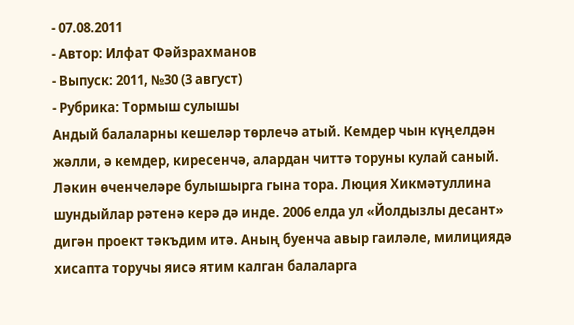- 07.08.2011
- Автор: Илфат Фәйзрахманов
- Выпуск: 2011, №30 (3 август)
- Рубрика: Тормыш сулышы
Андый балаларны кешеләр төрлечә атый. Кемдер чын күңелдән жәлли, ә кемдер, киресенчә, алардан читтә торуны кулай саный. Ләкин өченчеләре булышырга гына тора. Люция Хикмәтуллина шундыйлар рәтенә керә дә инде. 2006 елда ул «Йолдызлы десант» дигән проект тәкъдим итә. Аның буенча авыр гаиләле, милициядә хисапта торучы яисә ятим калган балаларга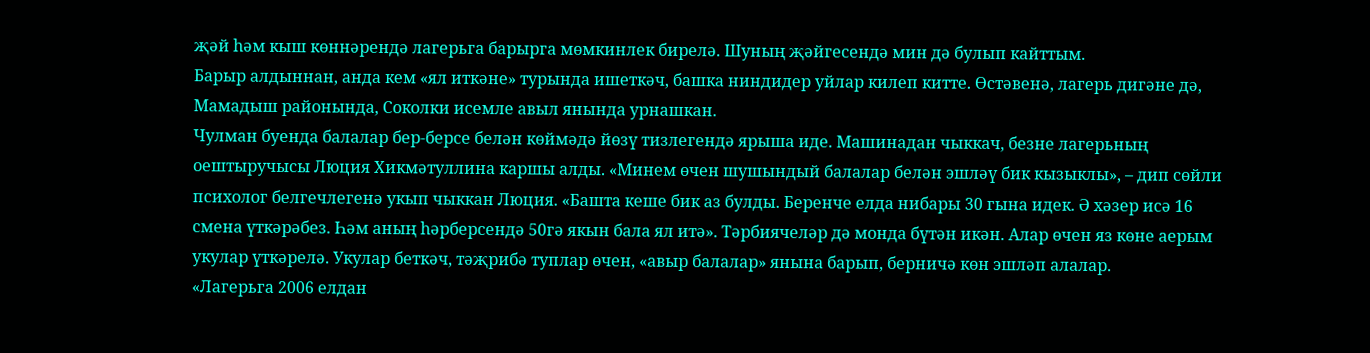җәй һәм кыш көннәрендә лагерьга барырга мөмкинлек бирелә. Шуның җәйгесендә мин дә булып кайттым.
Барыр алдыннан, анда кем «ял иткәне» турында ишеткәч, башка ниндидер уйлар килеп китте. Өстәвенә, лагерь дигәне дә, Мамадыш районында, Соколки исемле авыл янында урнашкан.
Чулман буенда балалар бер-берсе белән көймәдә йөзү тизлегендә ярыша иде. Машинадан чыккач, безне лагерьның оештыручысы Люция Хикмәтуллина каршы алды. «Минем өчен шушындый балалар белән эшләү бик кызыклы», – дип сөйли психолог белгечлегенә укып чыккан Люция. «Башта кеше бик аз булды. Беренче елда нибары 30 гына идек. Ә хәзер исә 16 смена үткәрәбез. Һәм аның һәрберсендә 50гә якын бала ял итә». Тәрбиячеләр дә монда бүтән икән. Алар өчен яз көне аерым укулар үткәрелә. Укулар беткәч, тәҗрибә туплар өчен, «авыр балалар» янына барып, берничә көн эшләп алалар.
«Лагерьга 2006 елдан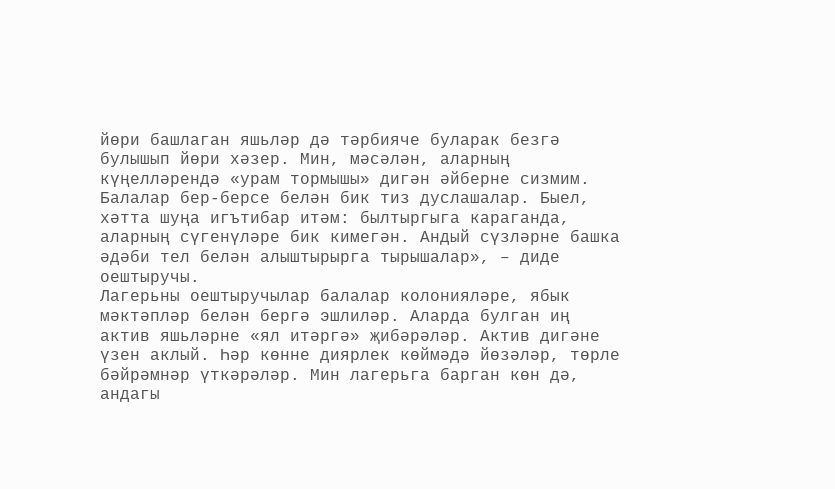йөри башлаган яшьләр дә тәрбияче буларак безгә булышып йөри хәзер. Мин, мәсәлән, аларның күңелләрендә «урам тормышы» дигән әйберне сизмим. Балалар бер-берсе белән бик тиз дуслашалар. Быел, хәтта шуңа игътибар итәм: былтыргыга караганда, аларның сүгенүләре бик кимегән. Андый сүзләрне башка әдәби тел белән алыштырырга тырышалар», – диде оештыручы.
Лагерьны оештыручылар балалар колонияләре, ябык мәктәпләр белән бергә эшлиләр. Аларда булган иң актив яшьләрне «ял итәргә» җибәрәләр. Актив дигәне үзен аклый. Һәр көнне диярлек көймәдә йөзәләр, төрле бәйрәмнәр үткәрәләр. Мин лагерьга барган көн дә, андагы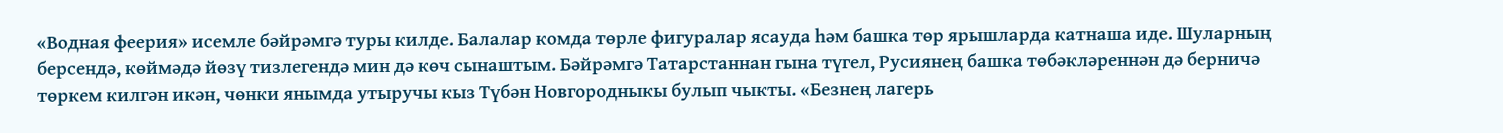«Водная феерия» исемле бәйрәмгә туры килде. Балалар комда төрле фигуралар ясауда һәм башка төр ярышларда катнаша иде. Шуларның берсендә, көймәдә йөзү тизлегендә мин дә көч сынаштым. Бәйрәмгә Татарстаннан гына түгел, Русиянең башка төбәкләреннән дә берничә төркем килгән икән, чөнки янымда утыручы кыз Түбән Новгородныкы булып чыкты. «Безнең лагерь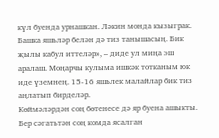күл буенда урнашкан. Ләкин монда кызыграк. Башка яшьләр белән дә тиз танышасың. Бик җылы кабул иттеләр», – диде ул миңа эш аралаш. Моңарчы кулыма ишкәк тотканым юк иде үземнең. 15-16 яшьлек малайлар бик тиз аңлатып бирделәр.
Көймәләрдән соң бөтенесе дә яр буена ашыкты. Бер сәгатьтән соң комда ясалган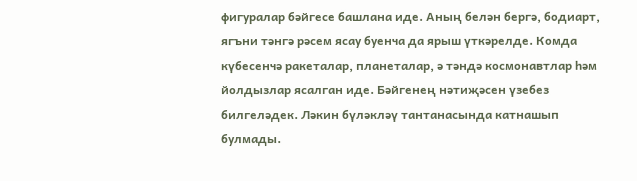фигуралар бәйгесе башлана иде. Аның белән бергә, бодиарт, ягъни тәнгә рәсем ясау буенча да ярыш үткәрелде. Комда күбесенчә ракеталар, планеталар, ә тәндә космонавтлар һәм йолдызлар ясалган иде. Бәйгенең нәтиҗәсен үзебез билгеләдек. Ләкин бүләкләү тантанасында катнашып булмады.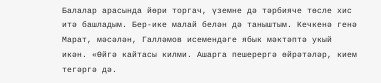Балалар арасында йөри торгач, үземне дә тәрбияче төсле хис итә башладым. Бер-ике малай белән дә таныштым. Кечкенә генә Марат, мәсәлән, Галләмов исемендәге ябык мәктәптә укый икән. «Өйгә кайтасы килми. Ашарга пешерергә өйрәтәләр, кием тегәргә дә.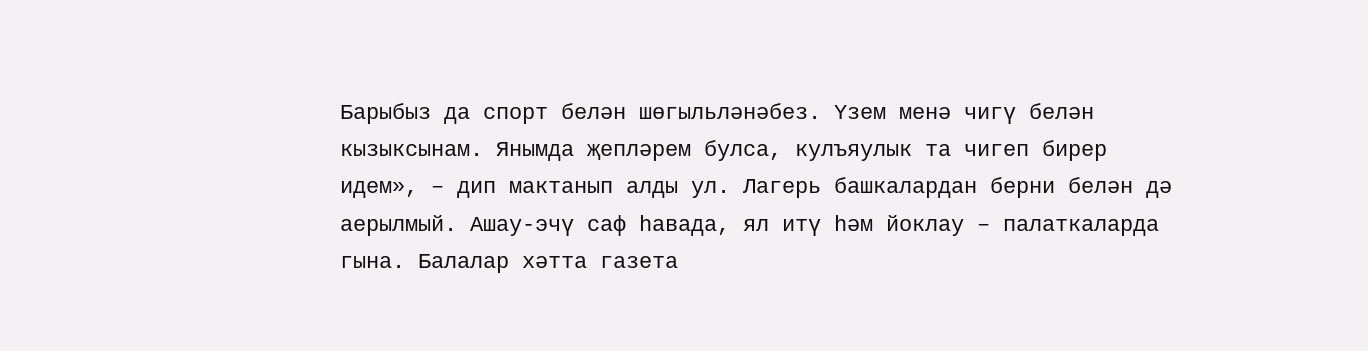Барыбыз да спорт белән шөгыльләнәбез. Үзем менә чигү белән кызыксынам. Янымда җепләрем булса, кулъяулык та чигеп бирер идем», – дип мактанып алды ул. Лагерь башкалардан берни белән дә аерылмый. Ашау-эчү саф һавада, ял итү һәм йоклау – палаткаларда гына. Балалар хәтта газета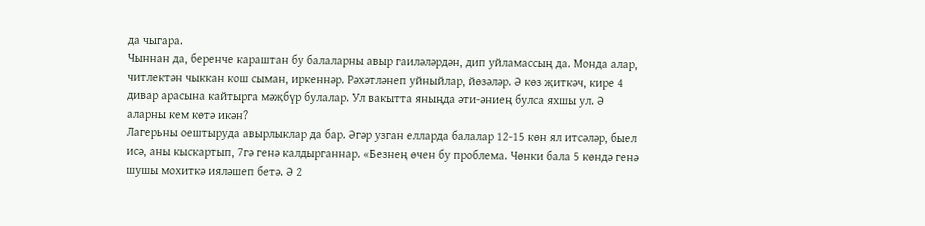да чыгара.
Чыннан да, беренче караштан бу балаларны авыр гаиләләрдән, дип уйламассың да. Монда алар, читлектән чыккан кош сыман, иркеннәр. Рәхәтләнеп уйныйлар, йөзәләр. Ә көз җиткәч, кире 4 дивар арасына кайтырга мәҗбүр булалар. Ул вакытта яныңда әти-әниең булса яхшы ул. Ә аларны кем көтә икән?
Лагерьны оештыруда авырлыклар да бар. Әгәр узган елларда балалар 12-15 көн ял итсәләр, быел исә, аны кыскартып, 7гә генә калдырганнар. «Безнең өчен бу проблема. Чөнки бала 5 көндә генә шушы мохиткә ияләшеп бетә. Ә 2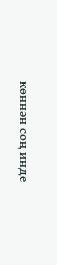көннән соң инде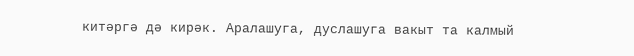китәргә дә кирәк. Аралашуга, дуслашуга вакыт та калмый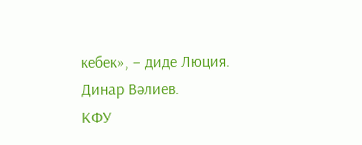кебек», – диде Люция.
Динар Вәлиев.
КФУ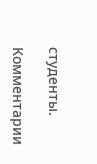студенты.

Комментарии